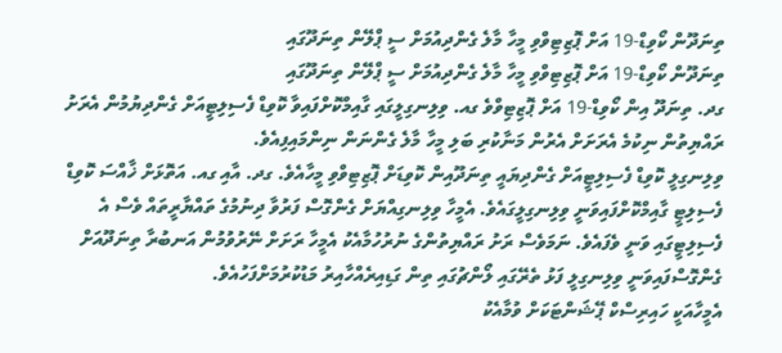ތިނަދޫން ކޯވިޑް-19 އަށް ޕޮޒިޓިވްވި މީހާ މާލެ ގެންދިއުމަށް ސީ ޕްލޭން ތިނަދޫގައި
ތިނަދޫން ކޯވިޑް-19 އަށް ޕޮޒިޓިވްވި މީހާ މާލެ ގެންދިއުމަށް ސީ ޕްލޭން ތިނަދޫގައި
ގދ. ތިނަދޫ އިން ކޯވިޑް-19 އަށް ޕޮޒިޓިވްވެ ގއ. ވިލިނގިލީގައި ގާއިމްކޮށްފައިވާ ކޮވިޑް ފެސިލިޓީއަށް ގެންދިޔުމުން އެރަށު ރައްޔިތުން ނިކުމެ އެރަށަށް އެރުން މަނާކުރި ބަލި މީހާ މާލެ ގެންނަން ނިންމައިފިއެވެ.
ވިލިނގިލީ ކޮވިޑް ފެސިލިޓީއަށް ގެންދިޔައީ ތިނަދޫއިން ކޮވިޑަށް ޕޮޒިޓިވްވި މީހާއެވެ. ގދ. އާއި ގއ. އަތޮޅަށް ޚާއްސަ ކޮވިޑް ފެސިލިޓީ ގާއިމްކޮށްފައިވަނީ ވިލިނގިލީގައެވެ. އެމީހާ ވިލިނގިއްޔަށް ގެންގޮސް ފަރުވާ ދިނުމުގެ ތައްޔާރީތައް ވެސް އެ ފެސިލިޓީގައި ވަނީ ވެފައެވެ. ނަމަވެސް ރަށު ރައްޔިތުންގެ ނުރުހުމާއެކު އެމީހާ ރަށަށް ނޭރުވުމުން އަނބުރާ ތިނަދޫއަށް ގެންގޮސްފައިވަނީ ވިލިނގިލީ ފަޅު ތެރޭގައި ލޯންޗުގައި ތިން ގަޑިއިރެއްހާއިރު މަޑުކުރުމަށްފަހުއެވެ.
އެމީހާއަކީ ހައިރިސްކް ޕޭޝަންޓަކަށް ވުމާއެކު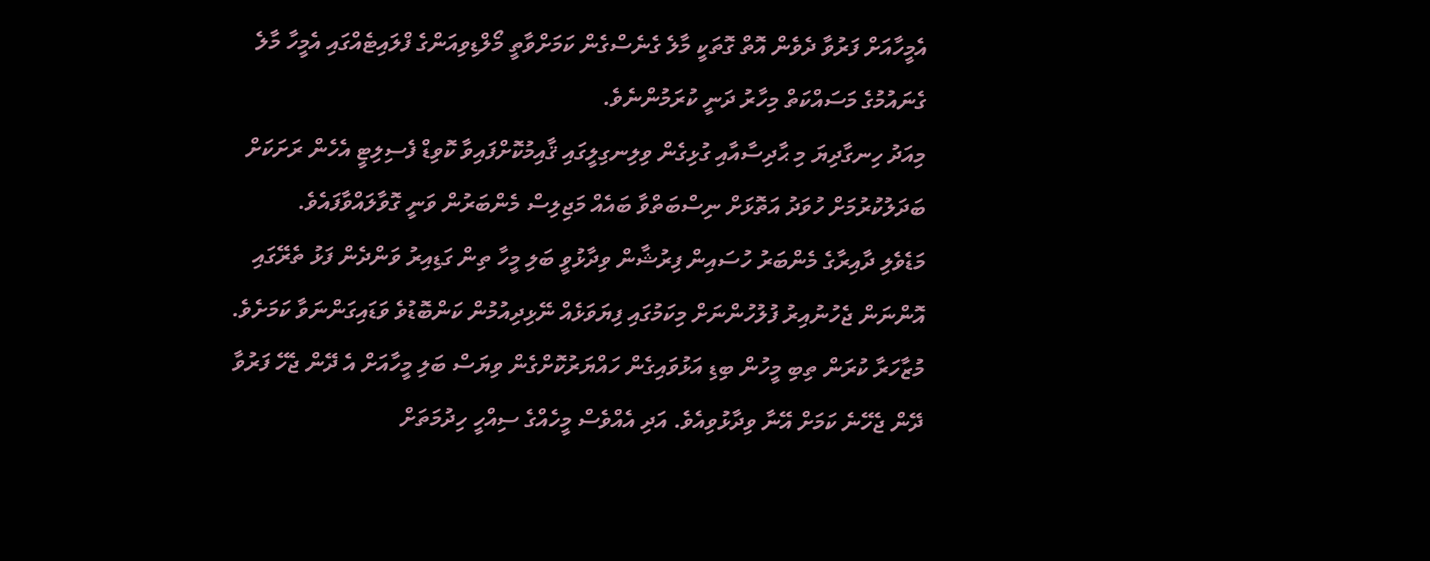އެމީހާއަށް ފަރުވާ ދެވެން އޮތް ގޮތަކީ މާލެ ގެނެސްގެން ކަމަށްވާތީ މޯލްޑިވިއަންގެ ފްލައިޓެއްގައި އެމީހާ މާލެ ގެނައުމުގެ މަސައްކަތް މިހާރު ދަނީ ކުރަމުންނެވެ.
މިއަދު ހިނގާދިޔަ މި ޙާދިސާއާއި ގުޅިގެން ވިލިނގިލީގައި ޤާއިމުކޮށްފައިވާ ކޮވިޑް ފެސިލިޓީ އެހެން ރަށަކަށް ބަދަލުކުރުމަށް ހުވަދު އަތޮޅަށް ނިސްބަތްވާ ބައެއް މަޖިލިސް މެންބަރުން ވަނީ ގޮވާލައްވާފައެވެ.
މަޑެވެލި ދާއިރާގެ މެންބަރު ހުސައިން ފިރުޝާން ވިދާޅުވީ ބަލި މީހާ ތިން ގަޑިއިރު ވަންދެން ފަޅު ތެރޭގައި އޮންނަން ޖެހުނުއިރު ފުލުހުންނަށް މިކަމުގައި ފިޔަވަޅެއް ނޭޅިދިއުމުން ކަންބޮޑުވެ ވަޑައިގަންނަވާ ކަމަށެވެ. މުޒާހަރާ ކުރަން ތިބި މީހުން ބިޑި އަޅުވައިގެން ހައްޔަރުކޮށްގެން ވިޔަސް ބަލި މީހާއަށް އެ ދޭން ޖެހޭ ފަރުވާ ދޭން ޖެހޭނެ ކަމަށް އޭނާ ވިދާޅުވިއެވެ. އަދި އެއްވެސް މީހެއްގެ ސިއްހީ ހިދުމަތަށް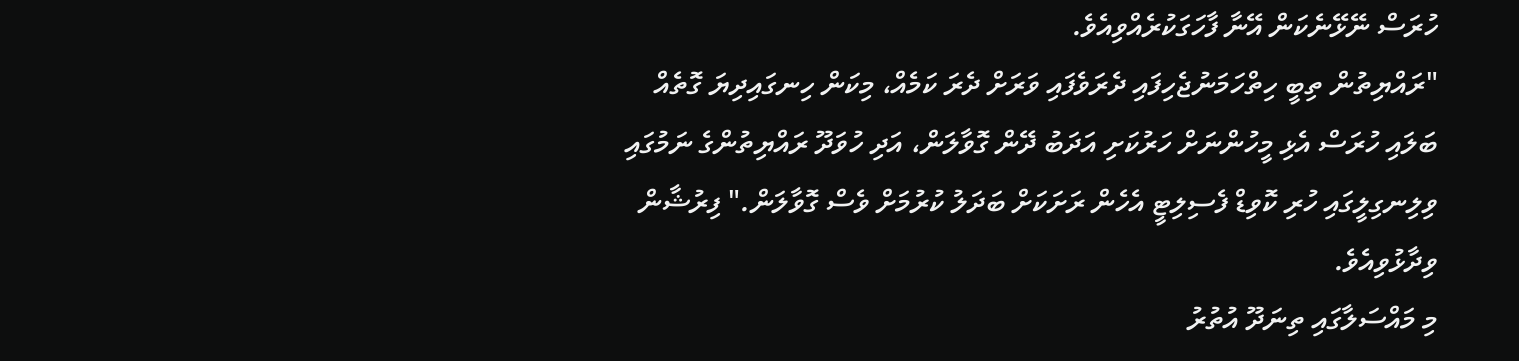ހުރަސް ނޭޅޭނެކަން އޭނާ ފާހަގަކުރެއްވިއެވެ.
"ރައްޔިތުން ތިބީ ހިތްހަމަނުޖެހިފައި ދެރަވެފައި ވަރަށް ދެރަ ކަމެއް، މިކަން ހިނގައިދިޔަ ގޮތެއް ބަލައި ހުރަސް އެޅި މީހުންނަށް ހަރުކަށި އަދަބު ދޭން ގޮވާލަން، އަދި ހުވަދޫ ރައްޔިތުންގެ ނަމުގައި ވިލިނގިލީގައި ހުރި ކޮވިޑް ފެސިލިޓީ އެހެން ރަށަކަށް ބަދަލު ކުރުމަށް ވެސް ގޮވާލަން." ފިރުޝާން ވިދާޅުވިއެވެ.
މި މައްސަލާގައި ތިނަދޫ އުތުރު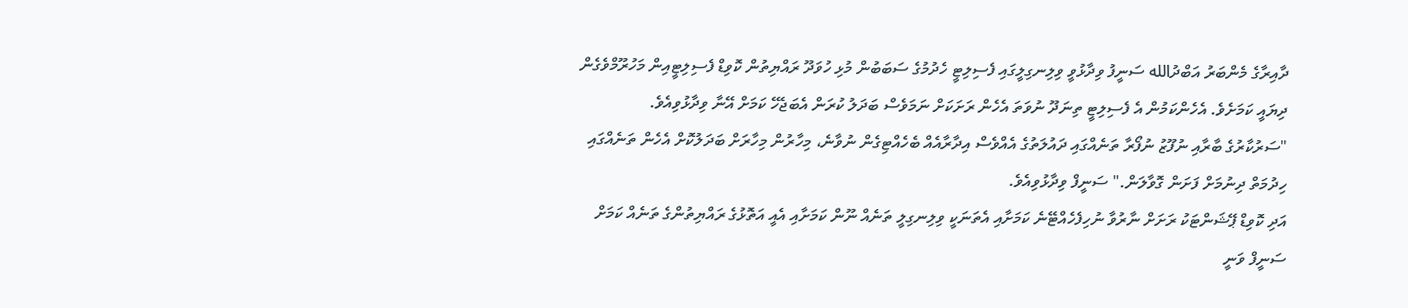ދާއިރާގެ މެންބަރު އަބްދުالله ސަނީފު ވިދާޅުވީ ވިލިނގިލީގައި ފެސިލިޓީ ހެދުމުގެ ސަބަބުން މުޅި ހުވަދޫ ރައްޔިތުން ކޮވިޑް ފެސިލިޓީއިން މަހުރޫމްވެގެން ދިޔައީ ކަމަށެވެ. އެހެންކަމުން އެ ފެސިލިޓީ ތިނަދޫ ނުވަތަ އެހެން ރަށަކަށް ނަމަވެސް ބަދަލު ކުރަން އެބަޖެހޭ ކަމަށް އޭނާ ވިދާޅުވިއެވެ.
"ސަރުކާރުގެ ބާރާއި ނުފޫޒު ނުފޯރާ ތަނެއްގައި ދައުލަތުގެ އެއްވެސް އިދާރާއެއް ބެހެއްޓިގެން ނުވާނެ، މިހާރުން މިހާރަށް ބަދަލުކޮށް އެހެން ތަނެއްގައި ހިދުމަތް ދިނުމަށް ފަށަން ގޮވާލަން." ސަނީފް ވިދާޅުވިއެވެ.
އަދި ކޮވިޑް ޕޭޝަންޓަކު ރަށަށް ނާރުވާ ނުހިފެހެއްޓޭނެ ކަމަށާއި އެތަނަކީ ވިލިނގިލީ ތަނެއް ނޫން ކަމަށާއި އެއީ އަތޮޅުގެ ރައްޔިތުންގެ ތަނެއް ކަމަށް ސަނީފް ވަނީ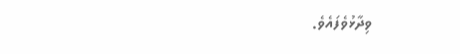ވިދާޅުވެފައެވެ.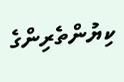ކިޔުންތެރިންގެ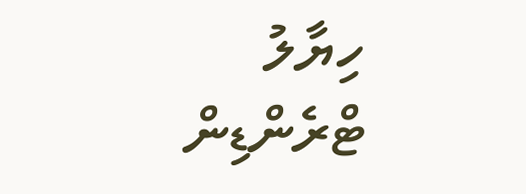ހިޔާލު
ޓްރެންޑިން